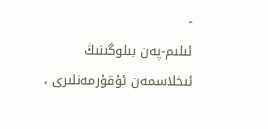-
ئىلىم-پەن بىلوگىنىڭ ئىخلاسمەن ئۇقۇرمەنلىرى ،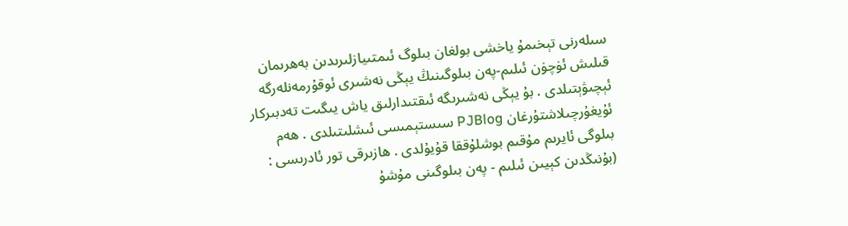سىلەرنى تېخىمۇ ياخشى بولغان بىلوگ ئىمتىيازلىرىدىن بەھرىمان قىلىش ئۈچۈن ئىلىم-پەن بىلوگىنىڭ يېڭى نەشىرى ئوقۇرمەنلەرگە ئېچىۋېتىلدى . بۇ يېڭى نەشىرىگە ئىقتىدارلىق ياش يىگىت تەدبىركار ئۇيغۇرچىلاشتۇرغان PJBlog سىستېمىسى ئىشلىتىلدى . ھەم بىلوگى ئايرىم مۇقىم بوشلۇققا قۇيۇلدى . ھازىرقى تور ئادرىسى : (بۇنىڭدىن كېيىن ئىلىم - پەن بىلوگىنى مۇشۇ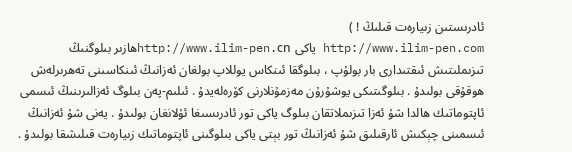ئادرىستىن زىيارەت قىلىڭ ! )
http://www.ilim-pen.com ياكى http://www.ilim-pen.cnھازىر بىلوگنىڭ تىزىملىتىش ئىقتىدارى بار بولۇپ ، بىلوگقا ئىنكاس يوللاپ بولغان ئەزانىڭ ئىنكاسىنى تەھرىرلەش ھوقۇقى بولىدۇ . بىلوگىتىكى يوشۇرۇن مەزمۇنلارنى كۆرەلەيدۇ . ئىلىم-پەن بىلوگ ئەزالىرىنىڭ ئىسمى ئاپتوماتىك ھالدا شۇ ئەزا تىزىملاتقان بىلوگ ياكى تور ئادرىسىغا ئۇلانغان بولىدۇ . يەنى شۇ ئەزانىڭ ئىسمىنى چېكىش ئارقىلىق شۇ ئەزانىڭ تور بېتى ياكى بىلوگىنى ئاپتوماتىك زىيارەت قىلىشقا بولىدۇ .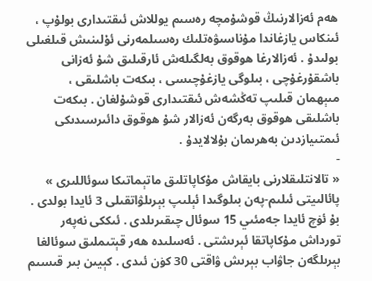ھەم ئەزالارنىڭ قوشۇمچە رەسىم يوللاش ئىقتىدارى بولۇپ ، ئىنكاس يازغاندا مۇناسىۋەتلىك رەسىلمەرنى ئۇلىنىش قىلغىلى بولىدۇ . ئەزالارغا ھوقوق بەلگىلەش ئارقىلىق شۇ ئەزانى باشقۇرغۇچى ، بىلوگى يازغۇچىسى ، بىكەت باشلىقى ، مىېھمان قىلىپ تەڭشەش ئىقتىدارى قوشۇلغان . بىكەت باشلىقى ھوقوق بەرگەن ئەزالار شۇ ھوقوق دائىرسىدىكى ئىمتىيازدىن بەھرىمان بۇلالايدۇ .
-
« تالانتلىقلارنى بايقاش مۇكاپاتلىق ماتېماتىكا سوئاللىرى » پائالىيتى ئىلىم-پەن بىلوگىدا ئېلىپ بېرىلۋاتقىلى 3 ئايدا بولدى . بۇ ئۈچ ئايدا جەمئىي 15 سوئال چىقىرىلدى . ئىككى نەپەر تورداش مۇكاپاتقا ئېرىشتى . ئەسلىدە ھەر قېتىملىق سوئالغا بېرىلگەن جاۋاب بېرىش ۋاقتى 30 كۈن ئىدى . كېيىن بىر قىسىم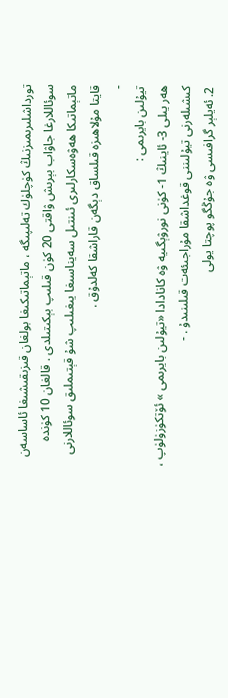تورداشلىرىمىزنىڭ كۈچلۈك تەلىپىگە ، ماتېماتىكىغا بولغان قىزىقىشىغا ئاساسەن سوئاللارغا جاۋاب بېرىش ۋاقتى 20 كۈن قىلىپ بېكىتىلدى . قالغان 10 كۈندە ماتېماتىكا ھەۋەسكارلىرى ئىنتىل سەيناسىغا يىغىلىپ شۇ قېتىملىق سوئاللارنى قايتا مۇلاھىزە قىلساق دېگەن قاراشقا كەلدۇق .
-
تيۇلىن بايرىمى :
ھەر يىلى 3- ئاينىڭ 1- كۈنى نورۋېگىيە ۋە كانادادا «تيۇلىن بايرىمى » ئۆتكۈزۈلۈپ ، كىشىلەرنى تيۇلىننى قوغداشقا مۇراجىئەت قىلىنىدۇ . -
2. ئەيلېر گرافىسى ۋە جۇڭگو پوچتا يولى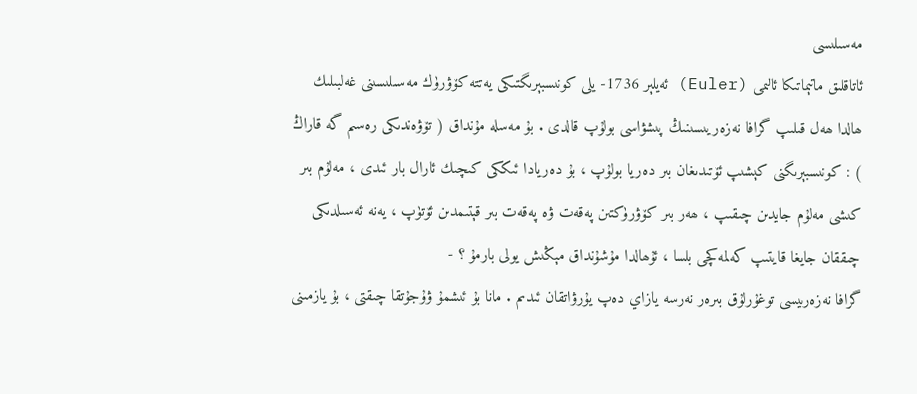مەسىلىسى
ئاتاقلىق ماتېماتىكا ئالىمى (Euler) ئەيلېر 1736- يلى كونىسبېرىگتىكى يەتتە كۆۋرۈك مەسىلىسىنى غەلبىلىك ھالدا ھەل قىلىپ گرافا نەزەريىسىنىڭ پىشۋاسى بولۇپ قالدى . بۇ مەسلە مۇنداق ( تۆۋەندىكى رەسىم گە قاراڭ ) : كونىسبېرىگنى كېشىپ ئۆتىدىغان بىر دەريا بولۇپ ، بۇ دەريادا ئىككى كىچىك ئارال بار ئىدى ، مەلۇم بىر كىشى مەلۇم جايدىن چىقىپ ، ھەر بىر كۆۋرۈكتىن پەقەت ۋە پەقەت بىر قېتىمدىن ئۆتۈپ ، يەنە ئەسىلدىكى چىققان جايغا قايتىپ كەلمەكچى بلسا ، ئۇھالدا مۇشۇنداق مېڭىش يولى بارمۇ ؟ -
گرافا نەزەرىيسى توغۇرلۇق بىرەر نەرسە يازاي دەپ يۇرۋاتقان ئىدىم . مانا بۇ ئىشمۇ ۋۇجۇتقا چىقتى ، بۇ يازمىنى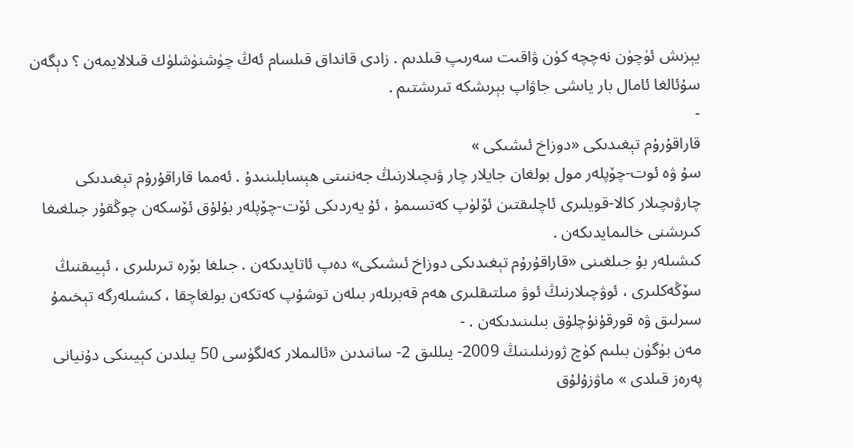يېزىش ئۈچۈن نەچچە كۈن ۋاقىت سەرىپ قىلدىم . زادى قانداق قىلسام ئەڭ چۈشنۈشلۈك قىلالايمەن ؟ دېگەن سۇئالغا ئامال بار ياىشى جاۋاپ بېرىشكە تىرىشتىم .
-
قاراقۇرۇم تېغىدىكى «دوزاخ ئىشىكى »
سۇ ۋە ئوت-چۆپلەر مول بولغان جايلار چار ۋىچىلارنىڭ جەننىتى ھېسابلىنىدۇ . ئەمما قاراقۇرۇم تېغىدىكى چارۋىچىلار كالا-قويلىرى ئاچلىقتىن ئۆلۈپ كەتسىمۇ ، ئۇ يەردىكى ئۆت-چۆپلەر بۇلۇق ئۆسكەن چوڭقۇر جىلغىغا كىرىشنى خالىمايدىكەن .
كىشىلەر بۇ جىلغىنى «قاراقۇرۇم تېغىدىكى دوزاخ ئىشىكى» دەپ ئاتايدىكەن . جىلغا بۆرە تىرىلىرى ، ئېيىقنىڭ سۆڭەكلىرى ، ئوۋچىلارنىڭ ئوۋ مىلتىقلىرى ھەم قەبرىلەر بىلەن توشۇپ كەتكەن بولغاچقا ، كىشىلەرگە تېخىمۇ سىرلىق ۋە قورقۇنۇچلۇق بىلىنىدىكەن . -
مەن بۈگۈن بىلىم كۈچ ژورنىلىنىڭ 2009- يىللىق 2- سانىدىن «ئالىملار كەلگۈسى 50 يىلدىن كېيىنكى دۇنيانى پەرەز قىلدى » ماۋزۇلۇق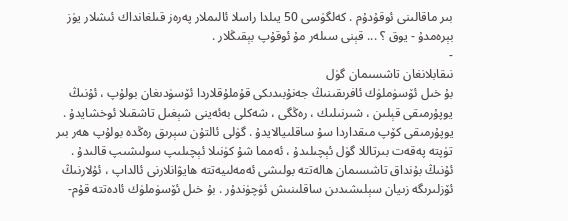بىر ماقالىنى ئوقۇدۇم . كەلگۈسى 50 يىلدا راسلا ئالىملار پەرەز قىلغانداك ئىشلار يۈز بېرەمدۇ - يوق ؟ ... قېنى سىلەر مۇ ئوقۇپ بېقىڭلار .
-
نىقابلانغان تاشسىمان گۈل
بۇ خىل ئۆسۈملۈك ئافرىقىنىڭ جەنۇبىدىكى قۇملۇقلاردا ئۆسۈدىغان بولۇپ ، ئۇنىڭ يوپۇرمىقى قېلىن ، شىرنىلىك ، رەڭگى ، شەكلى بەئەينى شېغىل تاشقىلا ئوخشايدۇ . يوپۇرمىقى كۆپ مىقداردا سۇ ساقلىيالايدۇ . گۈلى ئالتۇن سېرىق رەڭدە بولۇپ ھەر بىر تۈپتە پەقەت بىرتاللا گۈل ئېچىلىدۇ ، ئەمما شۇ كۈنىلا ئېچىلىپ سولىشىپ قالىدۇ . ئۇنىڭ بۇنداق تاشسىمان ھالەتتە بولىشى ئەمەلىيەتتە ھايۋانلارنى ئالداپ ، ئۇلارنىڭ ئۆزلىرىگە زىيان سېلىشىدىن ساقلىنىش ئۈچۈندۇر . بۇ خىل ئۆسۈملۈك ئادەتتە قۇم-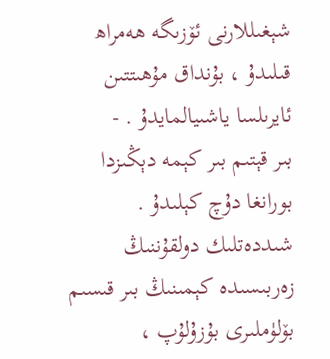شېغىللارنى ئۆزىگە ھەمراھ قىلىدۇ ، بۇنداق مۇھىتتىن ئايرىلسا ياشىيالمايدۇ . -
بىر قېتىم بىر كېمە دېڭىزدا بورانغا دۇچ كېلىدۇ . شىددەتلىك دولقۇننىڭ زەربىسىدە كېمىنىڭ بىر قىسىم بۆلۈملىرى بۇزۇلۇپ ،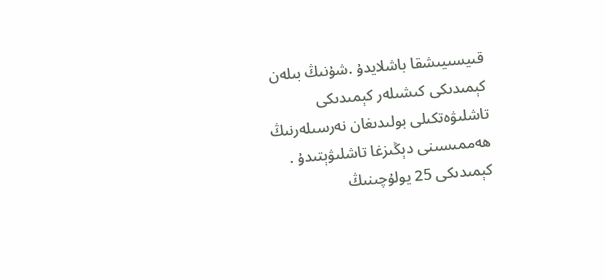قىيسىيىشقا باشلايدۇ .شۇنىڭ بىلەن كېمىدىكى كىشىلەر كېمىدىكى تاشلىۋەتكىلى بولىدىغان نەرسىلەرنىڭ ھەممىسىنى دېڭىزغا تاشلىۋېتىدۇ . كېمىدىكى 25 يولۇچىنىڭ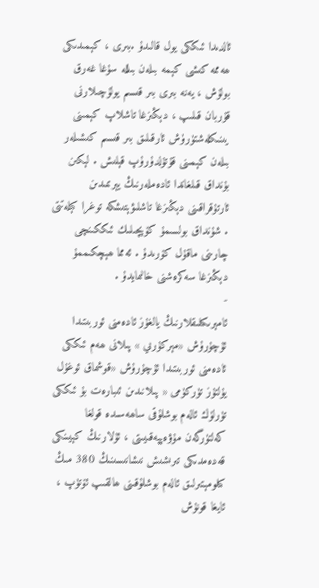ئالدىدا ئىككى يول قالىدۇ .بىرى ، كېمىدىكى ھەممە كىشى كېمە بىلەن بىللە سۇغا غەرق بولۇش ، يەنە بىرى بىر قىسىم يولۇچىلارنى قۇربان قىلىپ ، دېڭىزغا تاشلاپ كېمىنى يىنىكلەشتۈرۈش ئارقىلىق بىر قىسىم كىشىلەر بىلەن كېمىنى قۇتۇلدۇرۇپ قېلىش . لېكىن بۇنداق قىلغاندا ئادەملەرنىڭ يېرىمىدىن ئارتۇقراقىنى دېڭىزغا تاشلىۋېتىشكە توغرا كېلەتتى . شۇنداق بولسىمۇ كۆپچىلىك ئىككىنچى چارىنى ماقۇل كۆرىدۇ . ئەمما ھېچكىممۇ دېڭىزغا سەكرەشنى خالىمايدۇ .
-
ئامېرىكىلىقلارنىڭ يالغۇز ئادەمنى ئوربىتىدا ئۇچۇرۇش «مېركۇرىي » پىلانى ھەم ئىككى ئادەمنى ئوربىتىدا ئۇچۇرۇش «قوشماق ئوغۇل يۇلتۇز تۈركۈمى « پىلانىدىن ئىبارەت بۇ ئىككى تۈرلۈك ئالەم بوشلۇقى ساھەسىدە قولغا كەلتۈرگەن مۇۋەپپەقىيىتى ، ئۇلارنىڭ كېيىنكى قەدەمدىكى تىرىشىش نىشانىسىنىڭ 380 مىڭ كىلومېتىرلىق ئالەم بوشلۇقىنى ھالقىپ ئۆتۈپ ، ئايغا قونۇش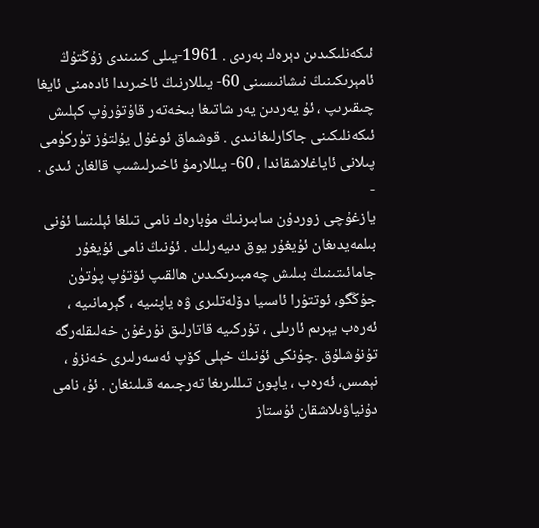ئىكەنلىكىدىن دېرەك بەردى . 1961-يىلى كىنىندى زۇڭتۇڭ ئامېرىكىنىڭ نىشانىسىنى 60- يىللارنىڭ ئاخىرىدا ئادەمنى ئايغا چىقىرىپ ، ئۇ يەردىن يەر شاتىغا بىخەتەر قاۇتۇرۇپ كېلىش ئىكەنلىكىنى جاكارلىغانىدى . قوشماق ئوغۇل يۇلتۇز تۈركۈمى پىلانى ئاياغلاشقاندا ، 60- يىللارمۇ ئاخىرلىشىپ قالغان ئىدى .
-
يازغۇچى زوردۇن سابىرنىڭ مۇبارەك نامى تىلغا ئېلىنسا ئۇنى بىلمەيدىغان ئۇيغۇر يوق دىيەرلىك . ئۇنىڭ نامى ئۇيغۇر جامائىتىنىڭ بىلىش چەمبىرىكىدىن ھالقىپ ئۆتۇپ پۈتۈن جۇڭگو، ئوتتۇرا ئاسىيا دۆلەتلىرى ۋە ياپنىيە ، گېرمانىيە ، ئەرەب يېرىم ئارىلى ، تۇركىيە قاتارلىق نۇرغۇن خەلىقلەرگە تۇنۇشلۇق .چۇنكى ئۇنىڭ خېلى كۆپ ئەسەرلىرى خەنزۇ ، نېمىس، ئەرەب ، ياپون تىللىرىغا تەرجىمە قىلىنغان . ئۇ، نامى دۇنياۋىلاشقان ئۇستاز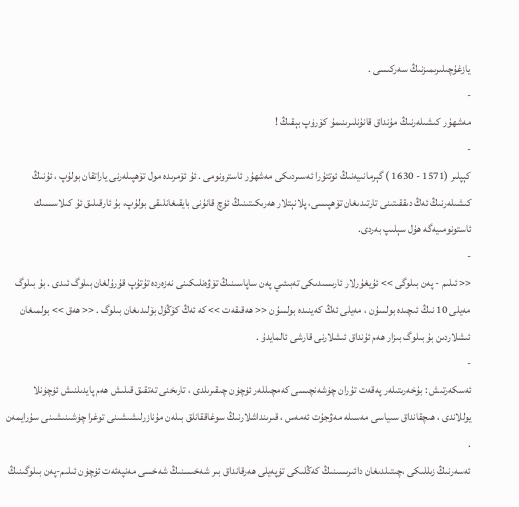يازغۇچىلىرىمىزنىڭ سەركىسى .
-
مەشھۇر كىشىلەرنىڭ مۇنداق قانۇنلىرىنىمۇ كۆرۈپ بېقىڭ !
-
كېپلىر (1571 - 1630 ) گېرمانىيەنىڭ ئوتتۇرا ئەسىردىكى مەشھۇر ئاسترونومى . ئۇ ئۆمرىدە مول تۆھپىلەرنى ياراتقان بولۇپ ، ئۇنىڭ كىشىلەرنىڭ ئەڭ دىققىتىنى تارتىدىغان تۆھپىسى، پلانېتلار ھەرىكىتىنىڭ ئۈچ قانۇنى بايقىغانلىقى بولۇپ، بۇ ئارقىلىق ئۇ كىلاسسىك ئاستونومىيەگە ھۇل سېلىپ بەردى.
-
<< ئىلىم - پەن بىلوگى >> ئۇيغۇرلار ئارىسىدىكى تەبىئىي پەن ساپاسىنىڭ تۆۋەنلىكىنى نەزەردە تۇتۇپ قۇرۇلغان بىلوگ ئىدى . بۇ بىلوگ مەيلى 10 نىڭ ئىچىدە بولسۇن ، مەيلى ئەڭ كەينىدە بولسۇن << ھەقىقەت >> كە ئەڭ كۆڭۈل بۆلىدىغان بىلوگ . << ھەق >> بولمىغان ئىشلاردىن بۇ بىلوگ بىزار ھەم ئۇنداق ئىشلارنى قارشى ئالمايدۇ .
-
ئەسكەرتىش : بۇخەرىتىلەر پەقەت تۇران چۈشەنچىسى كەمچىللەر ئۈچۈن چىقىرىلدى ، تارىخنى تەتقىق قىلىش ھەم پايدىلنىش ئۈچۈنلا يوللاندى ، ھىچقانداق سىياسى مەسىلە مەۋجۇت ئەمەس ، قىرىنداشلارنىڭ سوغاققانلق بىلەن مۇنازرلىشىشىنى توغرا چۈشىنىشىنى سۇرايمەن .
ئەسەرنىڭ زىللىكى ،چىتىلدىغان دائىرىسىنىڭ كەڭلىكى تۈپەيلى ھەرقانداق بىر شەخىسنىڭ شەخسى مەنپەئەت ئۈچۈن ئىلىم-پەن بىلوگىنىڭ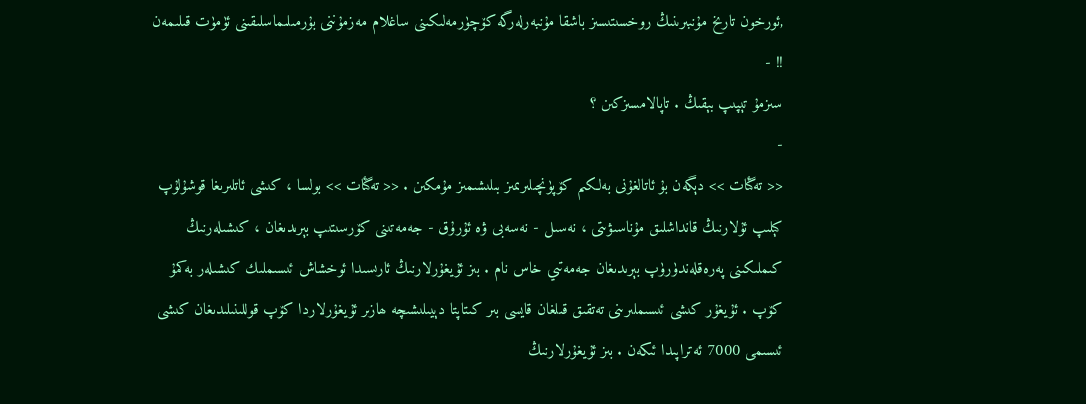,ئورخون تارىخ مۇنبىرىنىڭ روخسىتىسىز باشقا مۇنبەرلەرگە كۆچۈرمەلىكىنى ساغلام مەزمۇننى بۇرمىلىماسلىقىنى ئۈمۈت قىلىمەن !! -
سىزمۇ تېپىپ بېقىڭ . تاپالامسىزكىن ؟
-
<< تەگئات >> دېگەن بۇ ئاتالغۇنى بەلكىم كۆپۈنچىلىرىمىز بىلىشىمىز مۇمكىن . << تەگئات >> بولسا ، كىشى ئاتلىرىغا قوشۇلۇپ كېلىپ ئۇلارنىڭ قانداشلىق مۇناسىۋىتى ، نەسىل - نەسەبى ۋە ئۇرۇق - جەمەتىنى كۆرسىتىپ بېرىدىغان ، كىشىلەرنىڭ كىملىكىنى پەرەقلەندۈرۈپ بېرىدىغان جەمەتىي خاس نام . بىز ئۇيغۇرلارنىڭ ئارىسىدا ئوخشاش ئىسىملىك كىشىلەر بەكمۇ كۆپ . ئۇيغۇر كىشى ئىسىملىرىنى تەتقىق قىلغان قايسى بىر كىتاپتا دېيىلىشىچە ھازىر ئۇيغۇرلاردا كۆپ قوللىنىلىدىغان كىشى ئىسىمى 7000 ئەتراپىدا ئىكەن . بىز ئۇيغۇرلارنىڭ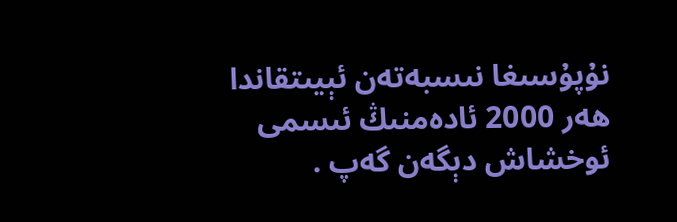نۇپۇسىغا نىسبەتەن ئېيىتقاندا ھەر 2000 ئادەمنىڭ ئىسمى ئوخشاش دېگەن گەپ .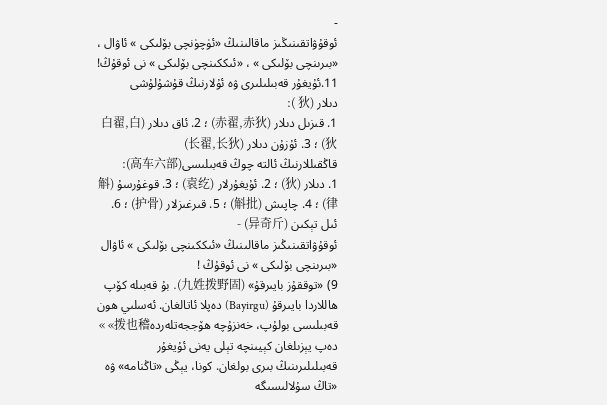-
ئوقۇۋاتقىنىڭىز ماقالىنىڭ «ئۈچۈنچى بۆلىكى » ئاۋال ، «بىرىنچى بۆلىكى » ، «ئىككىنچى بۆلىكى » نى ئوقۇڭ!
11.ئۇيغۇر قەبىلىلىرى ۋە ئۇلارنىڭ قۇشۇلۇشى
دىلار (狄 ):
1. قىزىل دىلار (赤翟,赤狄) ؛ 2. ئاق دىلار (白翟,白狄) ؛ 3. ئۇزۇن دىلار (长翟,长狄)
قاڭقىللارنىڭ ئالتە چوڭ قەبىلىسى(高车六部):
1. دىلار (狄) ؛ 2. ئۇيغۇرلار (袁纥) ؛ 3. قوغۇرسۇ (斛律) ؛ 4. چاپىش (斛批) ؛ 5. قىرغىزلار (护骨) ؛ 6. ئىل تېكىن (异奇斤) -
ئوقۇۋاتقىنىڭىز ماقالىنىڭ «ئىككىنچى بۆلىكى » ئاۋال «بىرىنچى بۆلىكى » نى ئوقۇڭ !
9) «توققۇز بايىرقۇ» (九姓拨野固). بۇ قەبىلە كۆپ ھاللاردا بايىرقۇ (Bayirgu) دەپلا ئاتالغان. ئەسلىي ھون قەبىلىسى بولۇپ، خەنزۇچە ھۆججەتلەردە拨也稽» » دەپ يېزىلغان كېيىنچە تېلى يەنى ئۇيغۇر قەبىلىلىرىنىڭ بىرى بولغان. كونا، يېڭى «تاڭنامە» ۋە «تاڭ سۇلالىسىگە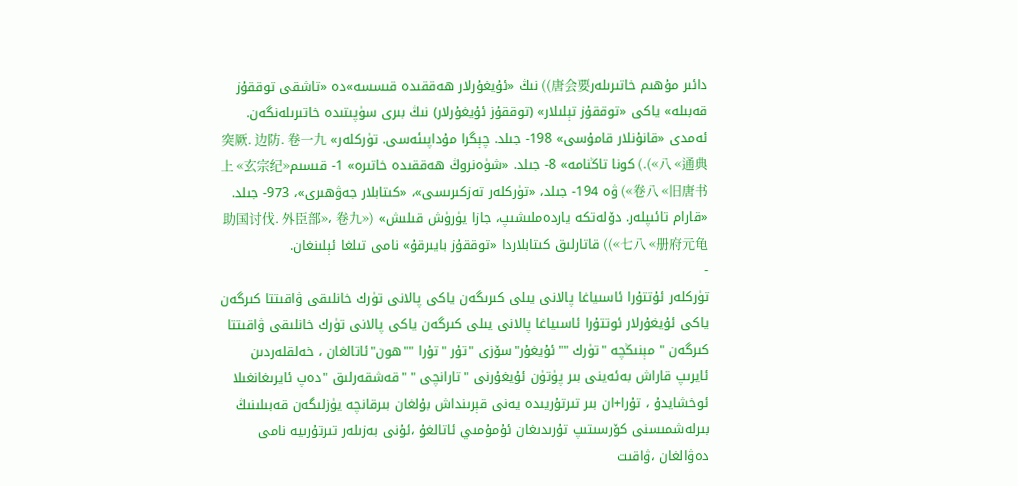دائىر مۇھىم خاتىرىلەر唐会要)) نىڭ «ئۇيغۇرلار ھەققىدە قىسسە»دە «تاشقى توققۇز قەبىلە» ياكى «توققۇز تېلىلار» (توققۇز ئۇيغۇرلار) نىڭ بىرى سۈپىتىدە خاتىرىلەنگەن. ئەمدى «قانۇنلار قامۇسى» 198- جىلد. چېگرا مۇداپىئەسى. تۈركلەر» 突厥. 边防. 卷一九八 «通典»).) كونا تاڭنامە» 8- جىلد. «شۈەنروڭ ھەققىدە خاتىرە» 1- قىسىم上 «玄宗纪» 卷八 «旧唐书») ۋە 194- جىلد، «تۈركلەر تەزكىرىسى»، «كىتابلار جەۋھىرى»، 973- جىلد. «قارام تائىپلەر. دۆلەتكە ياردەملىشىپ، جازا يۈرۈش قىلىش» («助国讨伐. 外臣部»، 卷九七八 «册府元龟»)) قاتارلىق كىتابلاردا «توققۇز بايىرقۇ» نامى تىلغا ئېلىنغان.
-
تۈركلەر ئۇتتۇرا ئاسىياغا پالانى يىلى كىرىگەن ياكى پالانى تۈرك خانلىقى ۋاقىتتا كىرگەن ياكى ئۇيغۇرلار ئوتتۇرا ئاسىياغا پالانى يىلى كىرگەن ياكى پالانى تۈرك خانلىقى ۋاقىتتا كىرگەن " مېنىڭچە "تۈرك ""ئۇيغۇر"سۆزى "تۇر "تۇرا ""ھون"ئاتالغان ، خەلقلەردىن ئايرىپ قاراش بەئەينى بىر پۈتۈن ئۇيغۇرنى "تارانچى " "قەشقەرلىق "دەپ ئايرىغانغىلا ئوخشايدۇ ، تۇرا+ان بىر تىرتۇريىدە يەنى قېرىنداش بۇلغان بىرقانچە يۈزلىگەن قەبىلىنىڭ بىرلەشمىسنى كۆرسىتىپ تۇرىدىغان ئۇمۇمىي ئاتالغۇ ،ئۇنى بەزىلەر تىرتۇرىيە نامى دەۋالغان ،ۋاقىت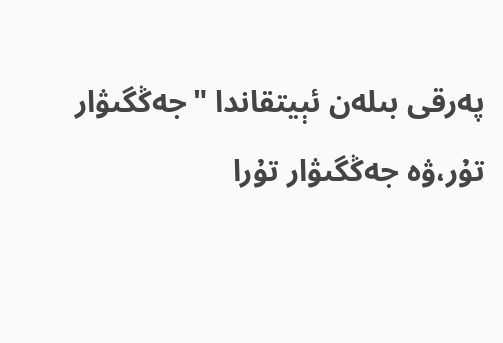پەرقى بىلەن ئېيتقاندا "جەڭگىۋار تۇر،ۋە جەڭگىۋار تۇرا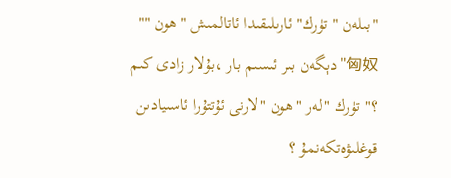"بىلەن "تۈرك" ئارىلىقىدا ئاتالمىش "ھون ""匈奴"دېگەن بىر ئىسىم بار ،بۇلار زادى كىم ؟" تۈرك "لەر "ھون "لارنى ئۇتتۇرا ئاسىيادىن قوغلىۋەتكەنمۇ ؟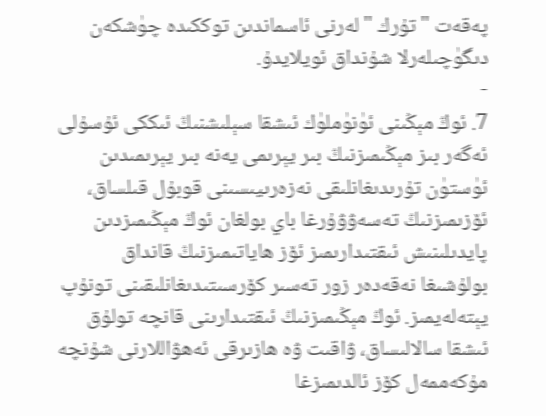پەقەت "تۇرك "لەرنى ئاسماندىن توككىدە چۈشكەن دىگۈچىلەرلا شۇنداق ئويلايدۇ.
-
7. ئوڭ مېڭىنى ئۈنۈملۈك ئىشقا سېلىشنىڭ ئىككى ئۇسۇلى
ئەگەر بىز مېڭىمىزنىڭ بىر يېرىمى يەنە بىر يېرىمىدىن ئۈستۈن تۇرىدىغانلىقى نەزەرىيىسىنى قوبۇل قىلساق، ئۆزىمىزنىڭ تەسەۋۋۇرغا باي بولغان ئوڭ مېڭىمىزدىن پايدىلىنىش ئىقتىدارىمىز ئۆز ھاياتىمىزنىڭ قانداق بولۇشىغا نەقەدەر زور تەسىر كۆرسىتىدىغانلىقىنى تونۇپ يېتەلەيمىز. ئوڭ مېڭىمىزنىڭ ئىقتىدارىنى قانچە تولۇق ئىشقا سالالىساق، ۋاقىت ۋە ھازىرقى ئەھۋاللارنى شۇنچە مۇكەممەل كۆز ئالدىمىزغا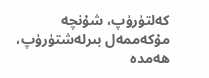كەلتۈرۈپ، شۇنچە مۇكەممەل بىرلەشتۈرۈپ، ھەمدە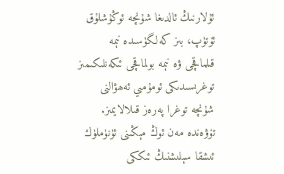ئۇلارنىڭ ئالدىغا شۇنچە ئوڭۇشلۇق ئۆتۈپ، بىز كەلگۈسىدە نېمە قىلماقچى ۋە نېمە بولماقچى ئىكەنلىكىمىز توغرىسىدىكى ئومۇمىي ئەھۋالنى شۇنچە توغرا پەرەز قىلالايمىز. تۆۋەندە مەن ئوڭ مېڭىنى ئۈنۈملۈك ئىشقا سېلىشنىڭ ئىككى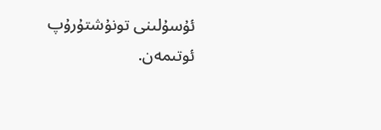ئۇسۇلىنى تونۇشتۇرۇپ ئوتىمەن.